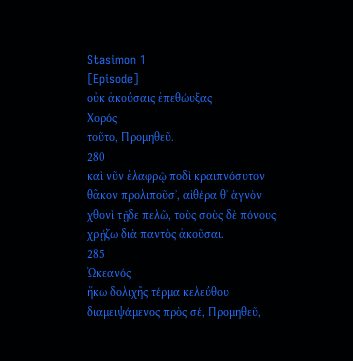Stasimon 1
[Episode]
οὐκ ἀκούσαις ἐπεθώυξας
Χορός
τοῦτο, Προμηθεῦ.
280
καὶ νῦν ἐλαφρῷ ποδὶ κραιπνόσυτον
θᾶκον προλιποῦσʼ, αἰθέρα θʼ ἁγνὸν
χθονὶ τῇδε πελῶ, τοὺς σοὺς δὲ πόνους
χρῄζω διὰ παντὸς ἀκοῦσαι.
285
Ὠκεανός
ἥκω δολιχῆς τέρμα κελεύθου
διαμειψάμενος πρὸς σέ, Προμηθεῦ,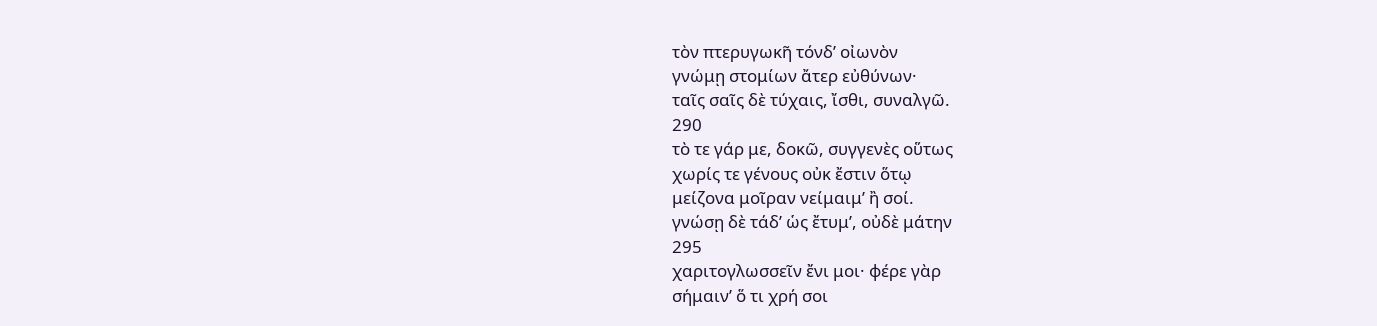τὸν πτερυγωκῆ τόνδʼ οἰωνὸν
γνώμῃ στομίων ἄτερ εὐθύνων·
ταῖς σαῖς δὲ τύχαις, ἴσθι, συναλγῶ.
290
τὸ τε γάρ με, δοκῶ, συγγενὲς οὕτως
χωρίς τε γένους οὐκ ἔστιν ὅτῳ
μείζονα μοῖραν νείμαιμʼ ἢ σοί.
γνώσῃ δὲ τάδʼ ὡς ἔτυμʼ, οὐδὲ μάτην
295
χαριτογλωσσεῖν ἔνι μοι· φέρε γὰρ
σήμαινʼ ὅ τι χρή σοι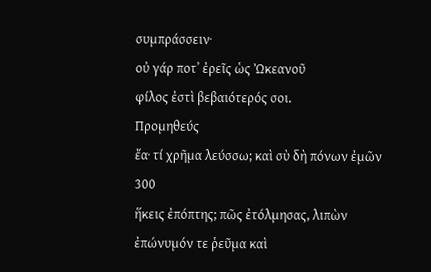συμπράσσειν·
οὐ γάρ ποτʼ ἐρεῖς ὡς Ὠκεανοῦ
φίλος ἐστὶ βεβαιότερός σοι.
Προμηθεύς
ἔα· τί χρῆμα λεύσσω; καὶ σὺ δὴ πόνων ἐμῶν
300
ἥκεις ἐπόπτης; πῶς ἐτόλμησας, λιπὼν
ἐπώνυμόν τε ῥεῦμα καὶ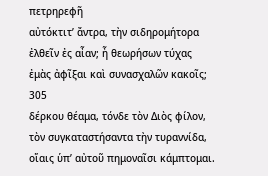πετρηρεφῆ
αὐτόκτιτʼ ἄντρα, τὴν σιδηρομήτορα
ἐλθεῖν ἐς αἶαν; ἦ θεωρήσων τύχας
ἐμὰς ἀφῖξαι καὶ συνασχαλῶν κακοῖς;
305
δέρκου θέαμα, τόνδε τὸν Διὸς φίλον,
τὸν συγκαταστήσαντα τὴν τυραννίδα,
οἵαις ὑπʼ αὐτοῦ πημοναῖσι κάμπτομαι.